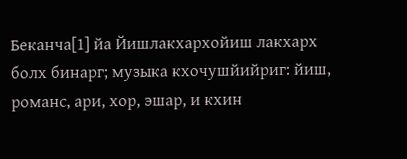Беканча[1] йа Йишлакхархойиш лакхарх болх бинарг; музыка кхочушйийриг: йиш, романс, ари, хор, эшар, и кхин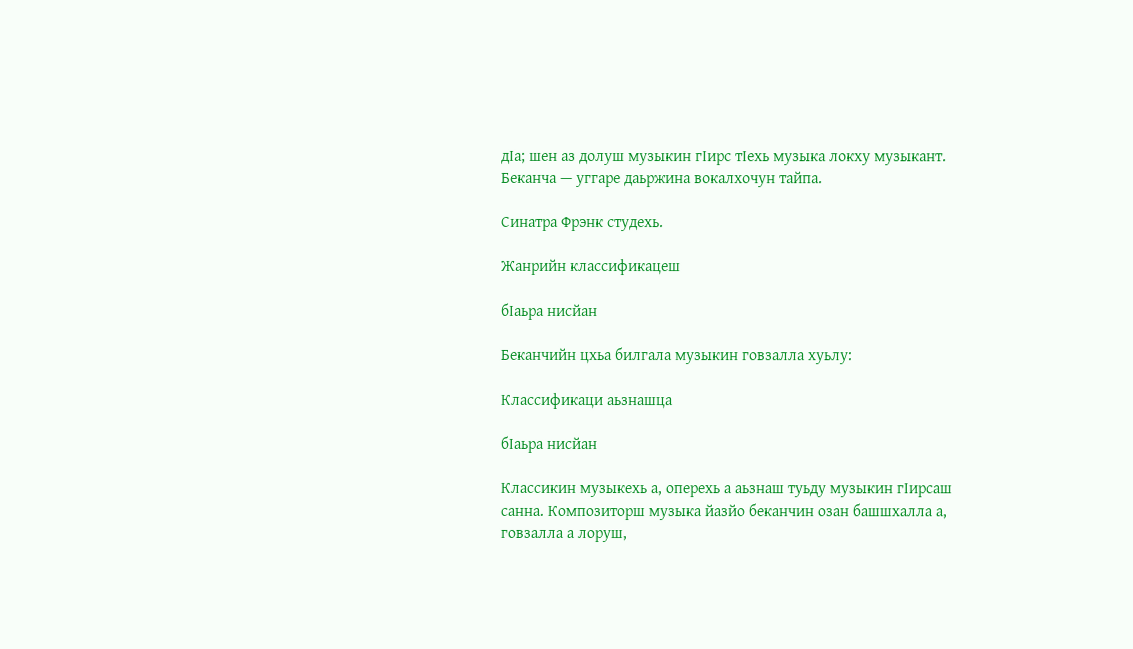дӀа; шен аз долуш музыкин гӀирс тӀехь музыка локху музыкант. Беканча — уггаре даьржина вокалхочун тайпа.

Синатра Фрэнк студехь.

Жанрийн классификацеш

бӀаьра нисйан

Беканчийн цхьа билгала музыкин говзалла хуьлу:

Классификаци аьзнашца

бӀаьра нисйан

Классикин музыкехь а, оперехь а аьзнаш туьду музыкин гӀирсаш санна. Композиторш музыка йазйо беканчин озан башшхалла а, говзалла а лоруш,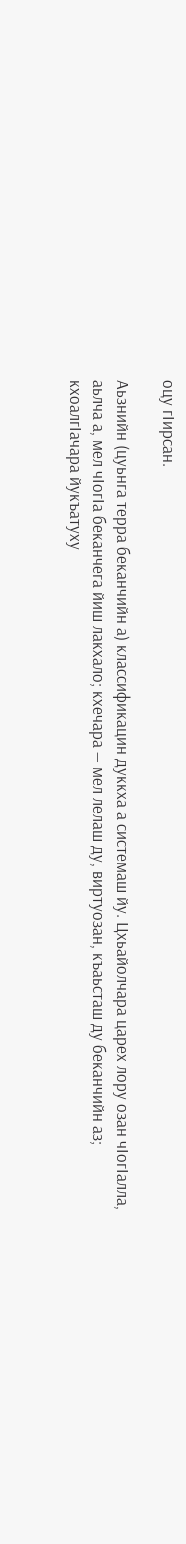оцу гӀирсан.

Аьзнийн (цуьнга терра беканчийн а) классификацин дуккха а системаш йу. Цхьайолчара царех лору озан чӀогӀалла, аьлча а, мел чӀогӀа беканчега йиш лакхало; кхечара — мел лелаш ду, виртуозан, къаьсташ ду беканчийн аз; кхоалгӀачара йукъатуху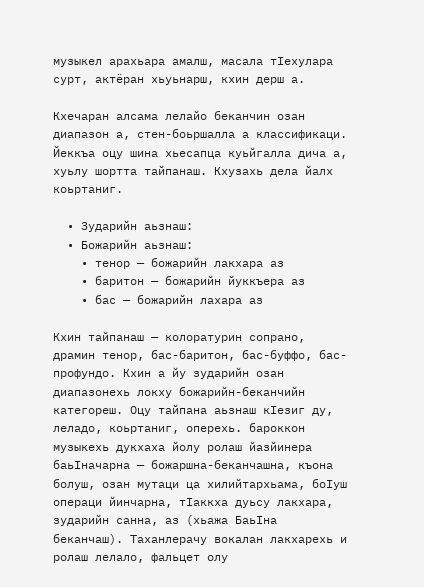музыкел арахьара амалш, масала тӀехулара сурт, актёран хьуьнарш, кхин дерш а.

Кхечаран алсама лелайо беканчин озан диапазон а, стен-боьршалла а классификаци. Йеккъа оцу шина хьесапца куьйгалла дича а, хуьлу шортта тайпанаш. Кхузахь дела йалх коьртаниг.

  • Зударийн аьзнаш:
  • Божарийн аьзнаш:
    • тенор — божарийн лакхара аз
    • баритон — божарийн йуккъера аз
    • бас — божарийн лахара аз

Кхин тайпанаш — колоратурин сопрано, драмин тенор, бас-баритон, бас-буффо, бас-профундо. Кхин а йу зударийн озан диапазонехь локху божарийн-беканчийн категореш. Оцу тайпана аьзнаш кӀезиг ду, леладо, коьртаниг, оперехь. бароккон музыкехь дукхаха йолу ролаш йазйинера баьӀначарна — божаршна-беканчашна, къона болуш, озан мутаци ца хилийтархьама, боӀуш операци йинчарна, тӀаккха дуьсу лакхара, зударийн санна, аз (хьажа БаьӀна беканчаш). Таханлерачу вокалан лакхарехь и ролаш лелало, фальцет олу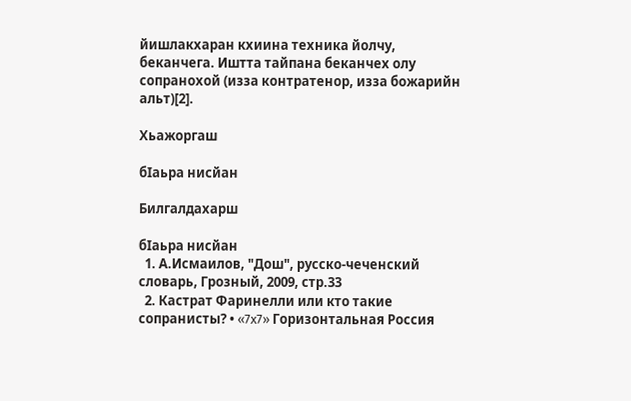йишлакхаран кхиина техника йолчу, беканчега. Иштта тайпана беканчех олу сопранохой (изза контратенор, изза божарийн альт)[2].

Хьажоргаш

бӀаьра нисйан

Билгалдахарш

бӀаьра нисйан
  1. А.Исмаилов, "Дош", русско-чеченский словарь, Грозный, 2009, стр.33
  2. Кастрат Фаринелли или кто такие сопранисты? • «7x7» Горизонтальная Россия